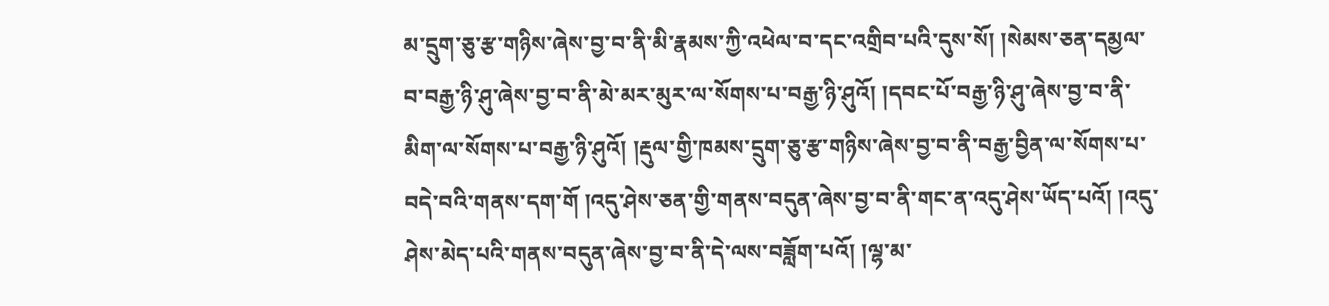མ་དྲུག་ཅུ་རྩ་གཉིས་ཞེས་བྱ་བ་ནི་མི་རྣམས་ཀྱི་འཕེལ་བ་དང་འགྲིབ་པའི་དུས་སོ། །སེམས་ཅན་དམྱལ་བ་བརྒྱ་ཉི་ཤུ་ཞེས་བྱ་བ་ནི་མེ་མར་མུར་ལ་སོགས་པ་བརྒྱ་ཉི་ཤུའོ། །དབང་པོ་བརྒྱ་ཉི་ཤུ་ཞེས་བྱ་བ་ནི་མིག་ལ་སོགས་པ་བརྒྱ་ཉི་ཤུའོ། །རྡུལ་གྱི་ཁམས་དྲུག་ཅུ་རྩ་གཉིས་ཞེས་བྱ་བ་ནི་བརྒྱ་བྱིན་ལ་སོགས་པ་བདེ་བའི་གནས་དག་གོ །འདུ་ཤེས་ཅན་གྱི་གནས་བདུན་ཞེས་བྱ་བ་ནི་གང་ན་འདུ་ཤེས་ཡོད་པའོ། །འདུ་ཤེས་མེད་པའི་གནས་བདུན་ཞེས་བྱ་བ་ནི་དེ་ལས་བཟློག་པའོ། །ལྷ་མ་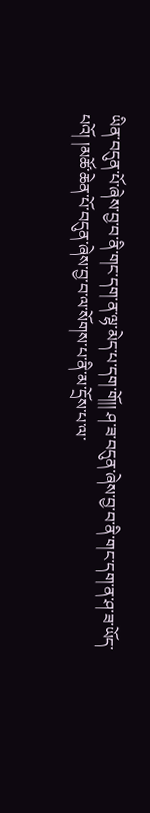ཡིན་བདུན་པོ་ཞེས་བྱ་བ་ནི་གང་དག་ན་ལྷ་མེད་པ་དག་གོ།། ཤ་ཟ་བདུན་ཞེས་བྱ་བ་ནི་གང་དག་ན་ཤ་ཟ་ཡོད་པའོ། །མཚོ་ཆེན་པོ་བདུན་ཞེས་བྱ་བ་ལ་སོགས་པ་ནི་མ་དྲོས་པ་ལ་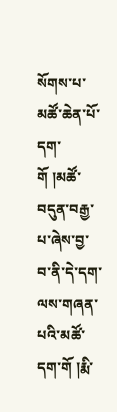སོགས་པ་མཚོ་ཆེན་པོ་དག་གོ །མཚོ་བདུན་བརྒྱ་པ་ཞེས་བྱ་བ་ནི་དེ་དག་ལས་གཞན་པའི་མཚོ་དག་གོ །རྨི་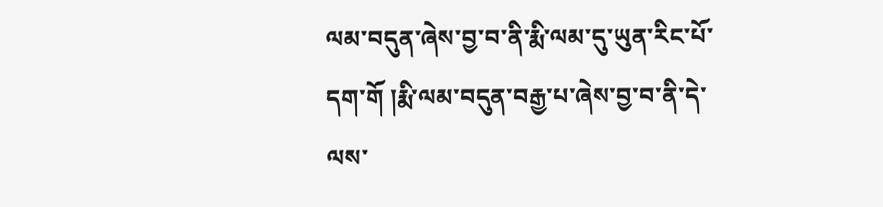ལམ་བདུན་ཞེས་བྱ་བ་ནི་རྨི་ལམ་དུ་ཡུན་རིང་པོ་དག་གོ །རྨི་ལམ་བདུན་བརྒྱ་པ་ཞེས་བྱ་བ་ནི་དེ་ལས་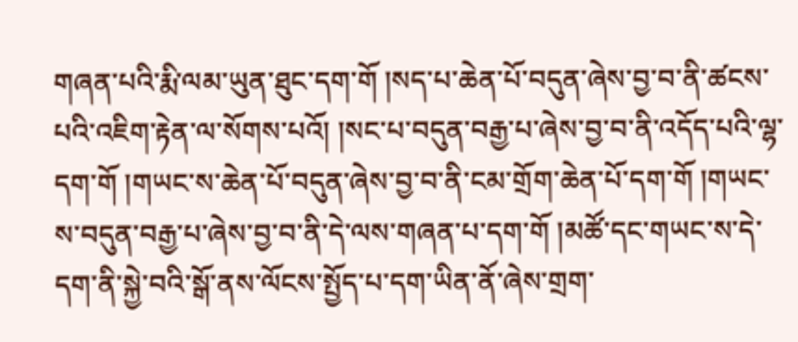གཞན་པའི་རྨི་ལམ་ཡུན་ཐུང་དག་གོ །སད་པ་ཆེན་པོ་བདུན་ཞེས་བྱ་བ་ནི་ཚངས་པའི་འཇིག་རྟེན་ལ་སོགས་པའོ། །སང་པ་བདུན་བརྒྱ་པ་ཞེས་བྱ་བ་ནི་འདོད་པའི་ལྷ་དག་གོ །གཡང་ས་ཆེན་པོ་བདུན་ཞེས་བྱ་བ་ནི་ངམ་གྲོག་ཆེན་པོ་དག་གོ །གཡང་ས་བདུན་བརྒྱ་པ་ཞེས་བྱ་བ་ནི་དེ་ལས་གཞན་པ་དག་གོ །མཚོ་དང་གཡང་ས་དེ་དག་ནི་སྐྱེ་བའི་སྒོ་ནས་ལོངས་སྤྱོད་པ་དག་ཡིན་ནོ་ཞེས་གྲག་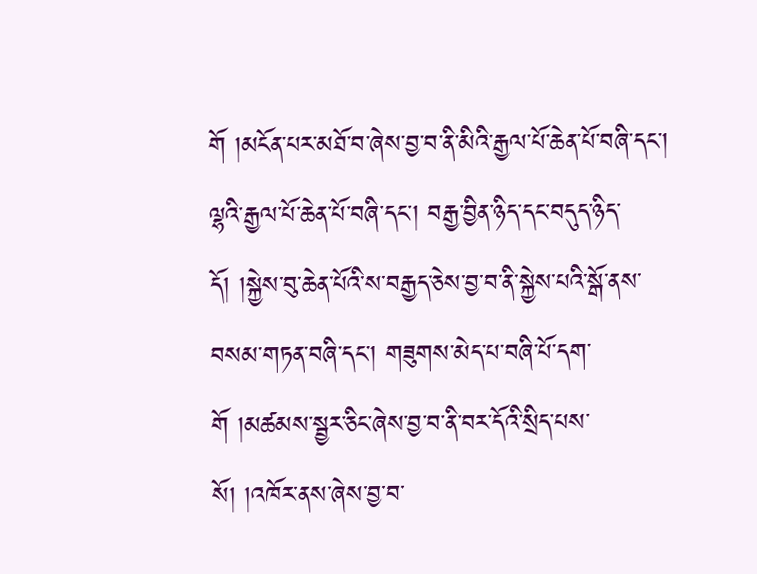གོ །མངོན་པར་མཐོ་བ་ཞེས་བྱ་བ་ནི་མིའི་རྒྱལ་པོ་ཆེན་པོ་བཞི་དང་། ལྷའི་རྒྱལ་པོ་ཆེན་པོ་བཞི་དང་། བརྒྱ་བྱིན་ཉིད་དང་བདུད་ཉིད་དོ། །སྐྱེས་བུ་ཆེན་པོའི་ས་བརྒྱད་ཅེས་བྱ་བ་ནི་སྐྱེས་པའི་སྒོ་ནས་བསམ་གཏན་བཞི་དང་། གཟུགས་མེད་པ་བཞི་པོ་དག་གོ །མཚམས་སྦྱར་ཅིང་ཞེས་བྱ་བ་ནི་བར་དོའི་སྲིད་པས་སོ། །འཁོར་ནས་ཞེས་བྱ་བ་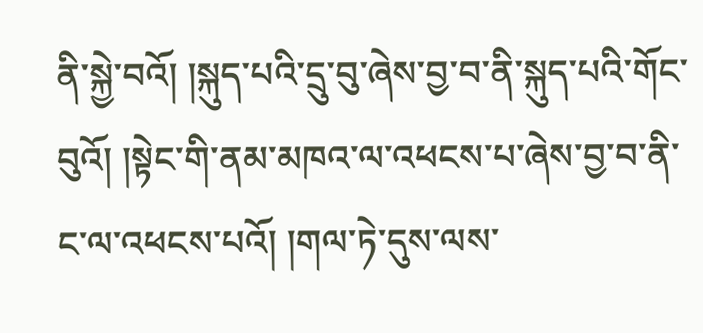ནི་སྐྱེ་བའོ། །སྐུད་པའི་དྲུ་བུ་ཞེས་བྱ་བ་ནི་སྐུད་པའི་གོང་བུའོ། །སྟེང་གི་ནམ་མཁའ་ལ་འཕངས་པ་ཞེས་བྱ་བ་ནི་ང་ལ་འཕངས་པའོ། །གལ་ཏེ་དུས་ལས་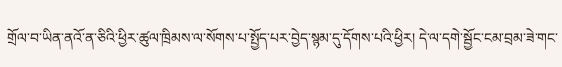གྲོལ་བ་ཡིན་ནའོ་ན་ཅིའི་ཕྱིར་ཚུལ་ཁྲིམས་ལ་སོགས་པ་སྤྱོད་པར་བྱེད་སྙམ་དུ་དོགས་པའི་ཕྱིར། དེ་ལ་དགེ་སྦྱོང་ངམ་བྲམ་ཟེ་གང་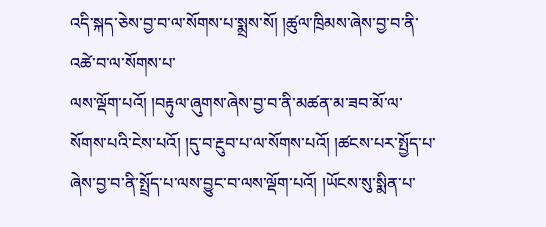འདི་སྐད་ཅེས་བྱ་བ་ལ་སོགས་པ་སྨྲས་སོ། །ཚུལ་ཁྲིམས་ཞེས་བྱ་བ་ནི་འཚེ་བ་ལ་སོགས་པ་
ལས་ལྡོག་པའོ། །བརྟུལ་ཞུགས་ཞེས་བྱ་བ་ནི་མཚན་མ་ཟབ་མོ་ལ་སོགས་པའི་ངེས་པའོ། །དུ་བ་རྔུབ་པ་ལ་སོགས་པའོ། །ཚངས་པར་སྤྱོད་པ་ཞེས་བྱ་བ་ནི་སྤྲོད་པ་ལས་བྱུང་བ་ལས་ལྡོག་པའོ། །ཡོངས་སུ་སྨིན་པ་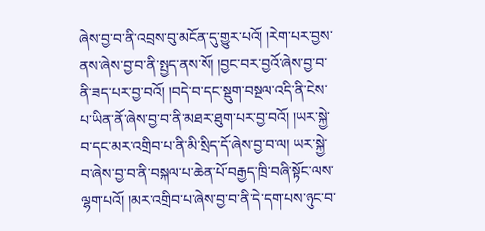ཞེས་བྱ་བ་ནི་འབྲས་བུ་མངོན་དུ་གྱུར་པའོ། །རེག་པར་བྱས་ནས་ཞེས་བྱ་བ་ནི་སྤྱད་ནས་སོ། །བྱང་བར་བྱའོ་ཞེས་བྱ་བ་ནི་ཟད་པར་བྱ་བའོ། །བདེ་བ་དང་སྡུག་བསྔལ་འདི་ནི་ངེས་པ་ཡིན་ནོ་ཞེས་བྱ་བ་ནི་མཐར་ཐུག་པར་བྱ་བའོ། །ཡར་སྐྱེ་བ་དང་མར་འགྲིབ་པ་ནི་མི་སྲིད་དོ་ཞེས་བྱ་བ་ལ། ཡར་སྐྱེ་བ་ཞེས་བྱ་བ་ནི་བསྐལ་པ་ཆེན་པོ་བརྒྱད་ཁྲི་བཞི་སྟོང་ལས་ལྷག་པའོ། །མར་འགྲིབ་པ་ཞེས་བྱ་བ་ནི་དེ་དག་པས་ཉུང་བ་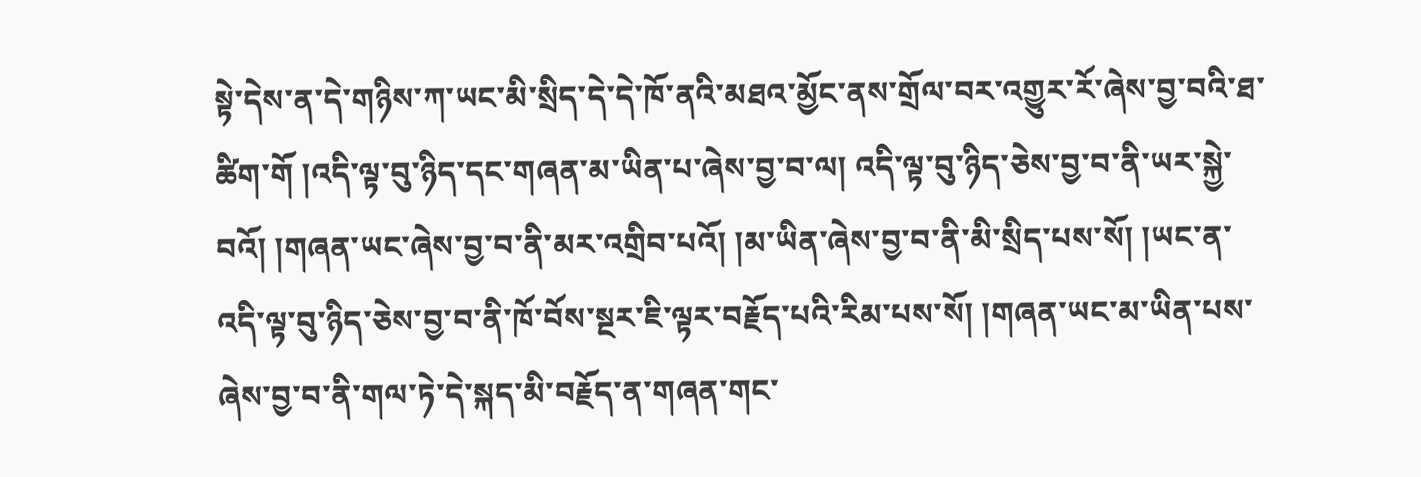སྟེ་དེས་ན་དེ་གཉིས་ཀ་ཡང་མི་སྲིད་དེ་དེ་ཁོ་ནའི་མཐའ་མྱོང་ནས་གྲོལ་བར་འགྱུར་རོ་ཞེས་བྱ་བའི་ཐ་ཚིག་གོ །འདི་ལྟ་བུ་ཉིད་དང་གཞན་མ་ཡིན་པ་ཞེས་བྱ་བ་ལ། འདི་ལྟ་བུ་ཉིད་ཅེས་བྱ་བ་ནི་ཡར་སྐྱེ་བའོ། །གཞན་ཡང་ཞེས་བྱ་བ་ནི་མར་འགྲིབ་པའོ། །མ་ཡིན་ཞེས་བྱ་བ་ནི་མི་སྲིད་པས་སོ། །ཡང་ན་འདི་ལྟ་བུ་ཉིད་ཅེས་བྱ་བ་ནི་ཁོ་བོས་སྔར་ཇི་ལྟར་བརྗོད་པའི་རིམ་པས་སོ། །གཞན་ཡང་མ་ཡིན་པས་ཞེས་བྱ་བ་ནི་གལ་ཏེ་དེ་སྐད་མི་བརྗོད་ན་གཞན་གང་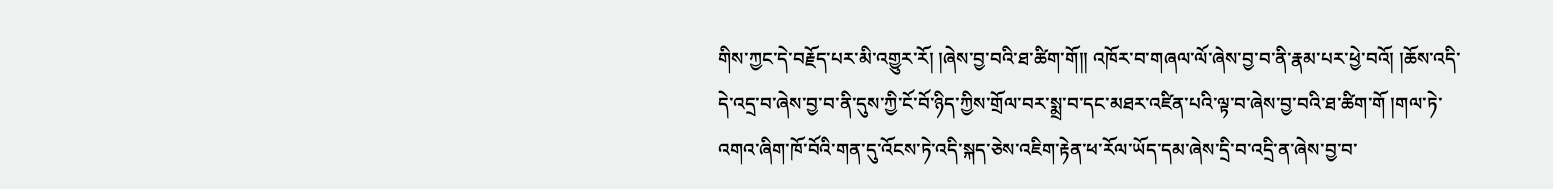གིས་ཀྱང་དེ་བརྗོད་པར་མི་འགྱུར་རོ། །ཞེས་བྱ་བའི་ཐ་ཚིག་གོ།། འཁོར་བ་གཞལ་ལོ་ཞེས་བྱ་བ་ནི་རྣམ་པར་ཕྱེ་བའོ། །ཆོས་འདི་དེ་འདྲ་བ་ཞེས་བྱ་བ་ནི་དུས་ཀྱི་ངོ་བོ་ཉིད་ཀྱིས་གྲོལ་བར་སྨྲ་བ་དང་མཐར་འཛིན་པའི་ལྟ་བ་ཞེས་བྱ་བའི་ཐ་ཚིག་གོ །གལ་ཏེ་འགའ་ཞིག་ཁོ་བོའི་གན་དུ་འོངས་ཏེ་འདི་སྐད་ཅེས་འཇིག་རྟེན་ཕ་རོལ་ཡོད་དམ་ཞེས་དྲི་བ་འདྲི་ན་ཞེས་བྱ་བ་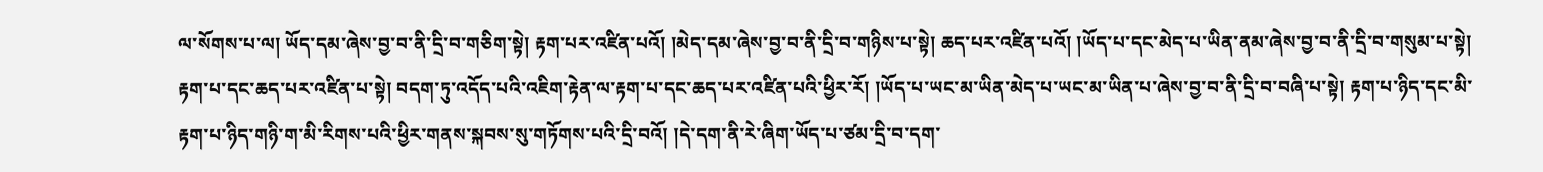ལ་སོགས་པ་ལ། ཡོད་དམ་ཞེས་བྱ་བ་ནི་དྲི་བ་གཅིག་སྟེ། རྟག་པར་འཛིན་པའོ། །མེད་དམ་ཞེས་བྱ་བ་ནི་དྲི་བ་གཉིས་པ་སྟེ། ཆད་པར་འཛིན་པའོ། །ཡོད་པ་དང་མེད་པ་ཡིན་ནམ་ཞེས་བྱ་བ་ནི་དྲི་བ་གསུམ་པ་སྟེ། རྟག་པ་དང་ཆད་པར་འཛིན་པ་སྟེ། བདག་ཏུ་འདོད་པའི་འཇིག་རྟེན་ལ་རྟག་པ་དང་ཆད་པར་འཛིན་པའི་ཕྱིར་རོ། །ཡོད་པ་ཡང་མ་ཡིན་མེད་པ་ཡང་མ་ཡིན་པ་ཞེས་བྱ་བ་ནི་དྲི་བ་བཞི་པ་སྟེ། རྟག་པ་ཉིད་དང་མི་རྟག་པ་ཉིད་གཉི་ག་མི་རིགས་པའི་ཕྱིར་གནས་སྐབས་སུ་གཏོགས་པའི་དྲི་བའོ། །དེ་དག་ནི་རེ་ཞིག་ཡོད་པ་ཙམ་དྲི་བ་དག་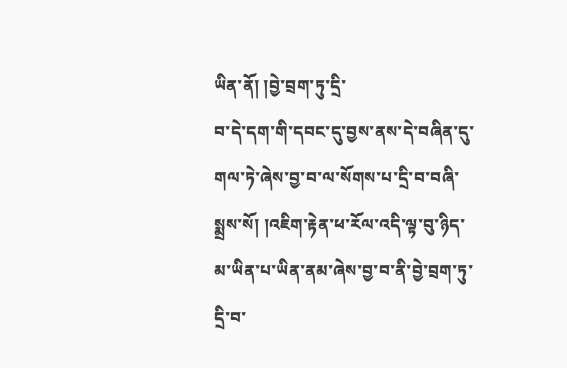ཡིན་ནོ། །བྱེ་བྲག་ཏུ་དྲི་
བ་དེ་དག་གི་དབང་དུ་བྱས་ནས་དེ་བཞིན་དུ་གལ་ཏེ་ཞེས་བྱ་བ་ལ་སོགས་པ་དྲི་བ་བཞི་སྨྲས་སོ། །འཇིག་རྟེན་ཕ་རོལ་འདི་ལྟ་བུ་ཉིད་མ་ཡིན་པ་ཡིན་ནམ་ཞེས་བྱ་བ་ནི་བྱེ་བྲག་ཏུ་དྲི་བ་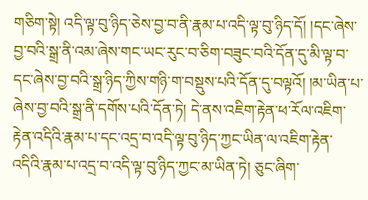གཅིག་སྟེ། འདི་ལྟ་བུ་ཉིད་ཅེས་བྱ་བ་ནི་རྣམ་པ་འདི་ལྟ་བུ་ཉིད་དོ། །དང་ཞེས་བྱ་བའི་སྒྲ་ནི་འམ་ཞེས་གང་ཡང་རུང་བ་ཅིག་བཟུང་བའི་དོན་དུ་མི་ལྟ་བ་དང་ཞེས་བྱ་བའི་སྒྲ་ཉིད་ཀྱིས་གཉི་ག་བསྡུས་པའི་དོན་དུ་བལྟའོ། །མ་ཡིན་པ་ཞེས་བྱ་བའི་སྒྲ་ནི་དགོས་པའི་དོན་ཏེ། དེ་ནས་འཇིག་རྟེན་ཕ་རོལ་འཇིག་རྟེན་འདིའི་རྣམ་པ་དང་འདྲ་བ་འདི་ལྟ་བུ་ཉིད་ཀྱང་ཡིན་ལ་འཇིག་རྟེན་འདིའི་རྣམ་པ་འདྲ་བ་འདི་ལྟ་བུ་ཉིད་ཀྱང་མ་ཡིན་ཏེ། ཅུང་ཞིག་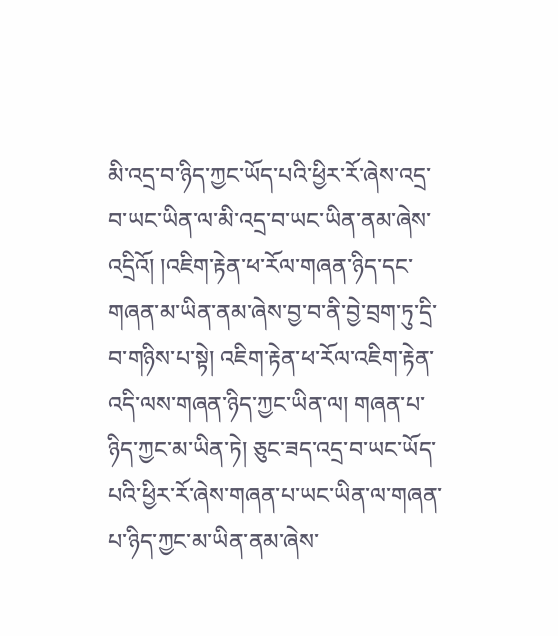མི་འདྲ་བ་ཉིད་ཀྱང་ཡོད་པའི་ཕྱིར་རོ་ཞེས་འདྲ་བ་ཡང་ཡིན་ལ་མི་འདྲ་བ་ཡང་ཡིན་ནམ་ཞེས་འདྲིའོ། །འཇིག་རྟེན་ཕ་རོལ་གཞན་ཉིད་དང་གཞན་མ་ཡིན་ནམ་ཞེས་བྱ་བ་ནི་བྱེ་བྲག་ཏུ་དྲི་བ་གཉིས་པ་སྟེ། འཇིག་རྟེན་ཕ་རོལ་འཇིག་རྟེན་འདི་ལས་གཞན་ཉིད་ཀྱང་ཡིན་ལ། གཞན་པ་ཉིད་ཀྱང་མ་ཡིན་ཏེ། ཅུང་ཟད་འདྲ་བ་ཡང་ཡོད་པའི་ཕྱིར་རོ་ཞེས་གཞན་པ་ཡང་ཡིན་ལ་གཞན་པ་ཉིད་ཀྱང་མ་ཡིན་ནམ་ཞེས་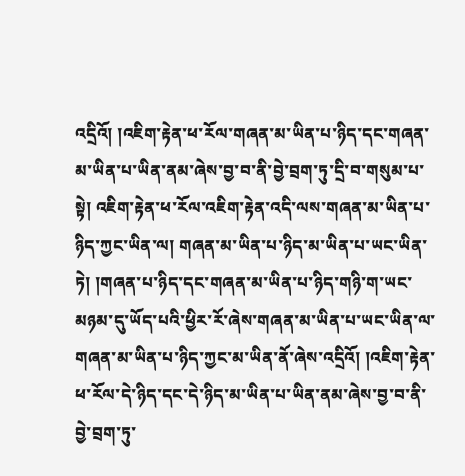འདྲིའོ། །འཇིག་རྟེན་ཕ་རོལ་གཞན་མ་ཡིན་པ་ཉིད་དང་གཞན་མ་ཡིན་པ་ཡིན་ནམ་ཞེས་བྱ་བ་ནི་བྱེ་བྲག་ཏུ་དྲི་བ་གསུམ་པ་སྟེ། འཇིག་རྟེན་ཕ་རོལ་འཇིག་རྟེན་འདི་ལས་གཞན་མ་ཡིན་པ་ཉིད་ཀྱང་ཡིན་ལ། གཞན་མ་ཡིན་པ་ཉིད་མ་ཡིན་པ་ཡང་ཡིན་ཏེ། །གཞན་པ་ཉིད་དང་གཞན་མ་ཡིན་པ་ཉིད་གཉི་ག་ཡང་མཉམ་དུ་ཡོད་པའི་ཕྱིར་རོ་ཞེས་གཞན་མ་ཡིན་པ་ཡང་ཡིན་ལ་གཞན་མ་ཡིན་པ་ཉིད་ཀྱང་མ་ཡིན་ནོ་ཞེས་འདྲིའོ། །འཇིག་རྟེན་ཕ་རོལ་དེ་ཉིད་དང་དེ་ཉིད་མ་ཡིན་པ་ཡིན་ནམ་ཞེས་བྱ་བ་ནི་བྱེ་བྲག་ཏུ་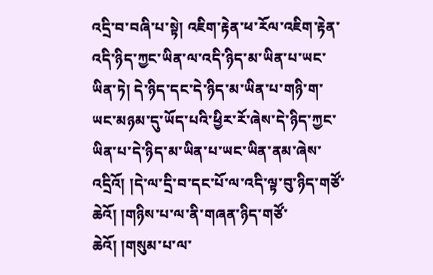འདྲི་བ་བཞི་པ་སྟེ། འཇིག་རྟེན་ཕ་རོལ་འཇིག་རྟེན་འདི་ཉིད་ཀྱང་ཡིན་ལ་འདི་ཉིད་མ་ཡིན་པ་ཡང་ཡིན་ཏེ། དེ་ཉིད་དང་དེ་ཉིད་མ་ཡིན་པ་གཉི་ག་ཡང་མཉམ་དུ་ཡོད་པའི་ཕྱིར་རོ་ཞེས་དེ་ཉིད་ཀྱང་ཡིན་པ་དེ་ཉིད་མ་ཡིན་པ་ཡང་ཡིན་ནམ་ཞེས་འདྲིའོ། །དེ་ལ་དྲི་བ་དང་པོ་ལ་འདི་ལྟ་བུ་ཉིད་གཙོ་ཆེའོ། །གཉིས་པ་ལ་ནི་གཞན་ཉིད་གཙོ་ཆེའོ། །གསུམ་པ་ལ་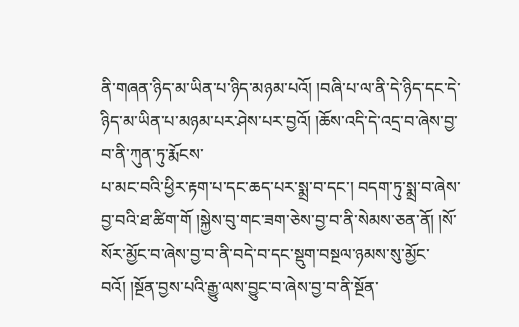ནི་གཞན་ཉིད་མ་ཡིན་པ་ཉིད་མཉམ་པའོ། །བཞི་པ་ལ་ནི་དེ་ཉིད་དང་དེ་ཉིད་མ་ཡིན་པ་མཉམ་པར་ཤེས་པར་བྱའོ། །ཆོས་འདི་དེ་འདྲ་བ་ཞེས་བྱ་བ་ནི་ཀུན་ཏུ་རྨོངས་
པ་མང་བའི་ཕྱིར་རྟག་པ་དང་ཆད་པར་སྨྲ་བ་དང་། བདག་ཏུ་སྨྲ་བ་ཞེས་བྱ་བའི་ཐ་ཚིག་གོ །སྐྱེས་བུ་གང་ཟག་ཅེས་བྱ་བ་ནི་སེམས་ཅན་ནོ། །སོ་སོར་མྱོང་བ་ཞེས་བྱ་བ་ནི་བདེ་བ་དང་སྡུག་བསྔལ་ཉམས་སུ་མྱོང་བའོ། །སྔོན་བྱས་པའི་རྒྱུ་ལས་བྱུང་བ་ཞེས་བྱ་བ་ནི་སྔོན་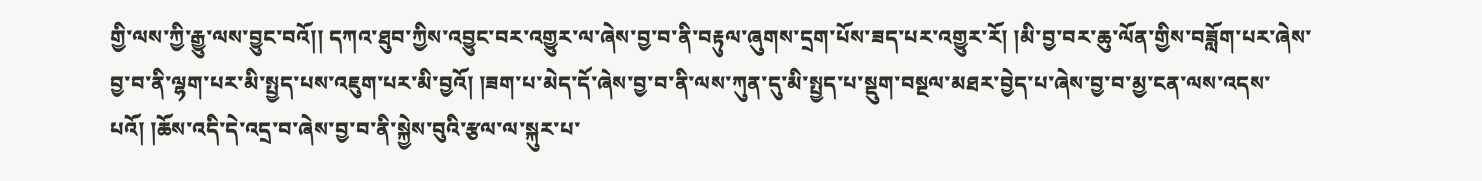གྱི་ལས་ཀྱི་རྒྱུ་ལས་བྱུང་བའོ།། དཀའ་ཐུབ་ཀྱིས་འབྱུང་བར་འགྱུར་ལ་ཞེས་བྱ་བ་ནི་བརྟུལ་ཞུགས་དྲག་པོས་ཟད་པར་འགྱུར་རོ། །མི་བྱ་བར་ཆུ་ལོན་གྱིས་བཟློག་པར་ཞེས་བྱ་བ་ནི་ལྷག་པར་མི་སྤྱད་པས་འཇུག་པར་མི་བྱའོ། །ཟག་པ་མེད་དོ་ཞེས་བྱ་བ་ནི་ལས་ཀུན་དུ་མི་སྤྱད་པ་སྡུག་བསྔལ་མཐར་བྱེད་པ་ཞེས་བྱ་བ་མྱ་ངན་ལས་འདས་པའོ། །ཆོས་འདི་དེ་འདྲ་བ་ཞེས་བྱ་བ་ནི་སྐྱེས་བུའི་རྩལ་ལ་སྐུར་པ་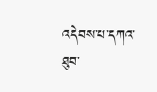འདེབས་པ་དཀའ་ཐུབ་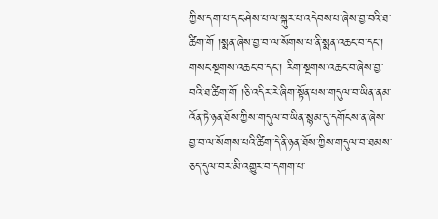ཀྱིས་དག་པ་དང་ཤེས་པ་ལ་སྐུར་པ་འདེབས་པ་ཞེས་བྱ་བའི་ཐ་ཚིག་གོ །སྨན་ཞེས་བྱ་བ་ལ་སོགས་པ་ནི་སྨན་འཆང་བ་དང་། གསང་སྔགས་འཆང་བ་དང་། རིག་སྔགས་འཆང་བ་ཞེས་བྱ་བའི་ཐ་ཚིག་གོ །ཅི་འདིར་རེ་ཞིག་སྟོན་པས་གདུལ་བ་ཡིན་ནམ་འོན་ཏེ་ཉན་ཐོས་ཀྱིས་གདུལ་བ་ཡིན་སྙམ་དུ་དགོངས་ན་ཞེས་བྱ་བ་ལ་སོགས་པའི་ཚིག་དེ་ནི་ཉན་ཐོས་ཀྱིས་གདུལ་བ་ཐམས་ཅད་དུལ་བར་མི་འགྱུར་བ་དགག་པ་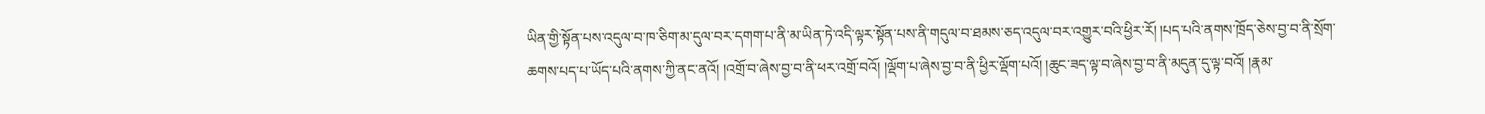ཡིན་གྱི་སྟོན་པས་འདུལ་བ་ཁ་ཅིག་མ་དུལ་བར་དགག་པ་ནི་མ་ཡིན་ཏེ་འདི་ལྟར་སྟོན་པས་ནི་གདུལ་བ་ཐམས་ཅད་འདུལ་བར་འགྱུར་བའི་ཕྱིར་རོ། །པད་པའི་ནགས་ཁྲོད་ཅེས་བྱ་བ་ནི་སྲོག་ཆགས་པད་པ་ཡོད་པའི་ནགས་ཀྱི་ནང་ནའོ། །འགྲོ་བ་ཞེས་བྱ་བ་ནི་ཕར་འགྲོ་བའོ། །ལྡོག་པ་ཞེས་བྱ་བ་ནི་ཕྱིར་ལྡོག་པའོ། །ཆུང་ཟད་ལྟ་བ་ཞེས་བྱ་བ་ནི་མདུན་དུ་ལྟ་བའོ། །རྣམ་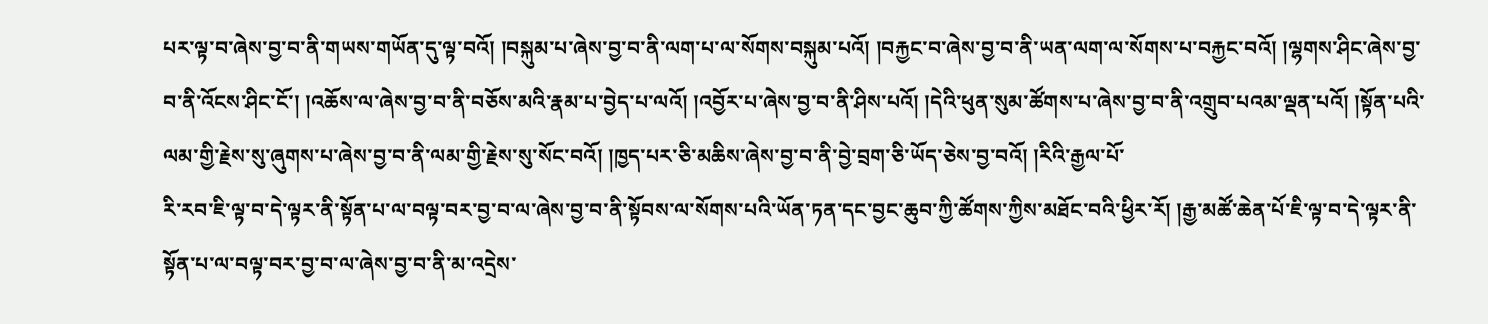པར་ལྟ་བ་ཞེས་བྱ་བ་ནི་གཡས་གཡོན་དུ་ལྟ་བའོ། །བསྐུམ་པ་ཞེས་བྱ་བ་ནི་ལག་པ་ལ་སོགས་བསྐུམ་པའོ། །བརྐྱང་བ་ཞེས་བྱ་བ་ནི་ཡན་ལག་ལ་སོགས་པ་བརྐྱང་བའོ། །ལྷགས་ཤིང་ཞེས་བྱ་བ་ནི་འོངས་ཤིང་ངོ་། །འཆོས་ལ་ཞེས་བྱ་བ་ནི་བཅོས་མའི་རྣམ་པ་བྱེད་པ་ལའོ། །འབྱོར་པ་ཞེས་བྱ་བ་ནི་ཤིས་པའོ། །དེའི་ཕུན་སུམ་ཚོགས་པ་ཞེས་བྱ་བ་ནི་འགྲུབ་པའམ་ལྡན་པའོ། །སྟོན་པའི་ལམ་གྱི་རྗེས་སུ་ཞུགས་པ་ཞེས་བྱ་བ་ནི་ལམ་གྱི་རྗེས་སུ་སོང་བའོ། །ཁྱད་པར་ཅི་མཆིས་ཞེས་བྱ་བ་ནི་བྱེ་བྲག་ཅི་ཡོད་ཅེས་བྱ་བའོ། །རིའི་རྒྱལ་པོ་
རི་རབ་ཇི་ལྟ་བ་དེ་ལྟར་ནི་སྟོན་པ་ལ་བལྟ་བར་བྱ་བ་ལ་ཞེས་བྱ་བ་ནི་སྟོབས་ལ་སོགས་པའི་ཡོན་ཏན་དང་བྱང་ཆུབ་ཀྱི་ཚོགས་ཀྱིས་མཐོང་བའི་ཕྱིར་རོ། །རྒྱ་མཚོ་ཆེན་པོ་ཇི་ལྟ་བ་དེ་ལྟར་ནི་སྟོན་པ་ལ་བལྟ་བར་བྱ་བ་ལ་ཞེས་བྱ་བ་ནི་མ་འདྲེས་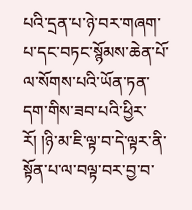པའི་དྲན་པ་ཉེ་བར་གཞག་པ་དང་བཏང་སྙོམས་ཆེན་པོ་ལ་སོགས་པའི་ཡོན་ཏན་དག་གིས་ཟབ་པའི་ཕྱིར་རོ། །ཉི་མ་ཇི་ལྟ་བ་དེ་ལྟར་ནི་སྟོན་པ་ལ་བལྟ་བར་བྱ་བ་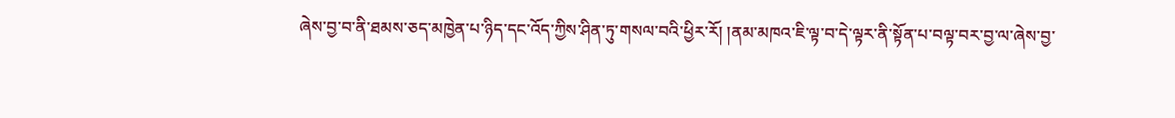ཞེས་བྱ་བ་ནི་ཐམས་ཅད་མཁྱེན་པ་ཉིད་དང་འོད་ཀྱིས་ཤིན་ཏུ་གསལ་བའི་ཕྱིར་རོ། །ནམ་མཁའ་ཇི་ལྟ་བ་དེ་ལྟར་ནི་སྟོན་པ་བལྟ་བར་བྱ་ལ་ཞེས་བྱ་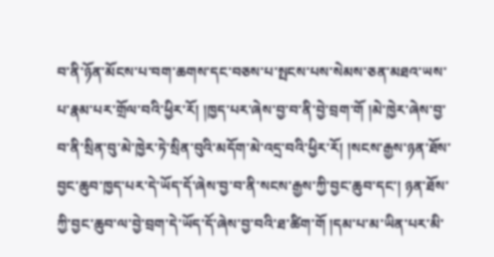བ་ནི་ཉོན་མོངས་པ་བག་ཆགས་དང་བཅས་པ་སྤངས་པས་སེམས་ཅན་མཐའ་ཡས་པ་རྣམ་པར་གྲོལ་བའི་ཕྱིར་རོ། །ཁྱད་པར་ཞེས་བྱ་བ་ནི་བྱེ་བྲག་གོ །མེ་ཁྱེར་ཞེས་བྱ་བ་ནི་སྲིན་བུ་མེ་ཁྱེར་ཏེ་སྲིན་བུའི་མདོག་མེ་འདྲ་བའི་ཕྱིར་རོ། །སངས་རྒྱས་ཉན་ཐོས་བྱང་ཆུབ་ཁྱད་པར་དེ་ཡོད་དོ་ཞེས་བྱ་བ་ནི་སངས་རྒྱས་ཀྱི་བྱང་ཆུབ་དང་། ཉན་ཐོས་ཀྱི་བྱང་ཆུབ་ལ་བྱེ་བྲག་དེ་ཡོད་དོ་ཞེས་བྱ་བའི་ཐ་ཚིག་གོ །དམ་པ་མ་ཡིན་པར་མི་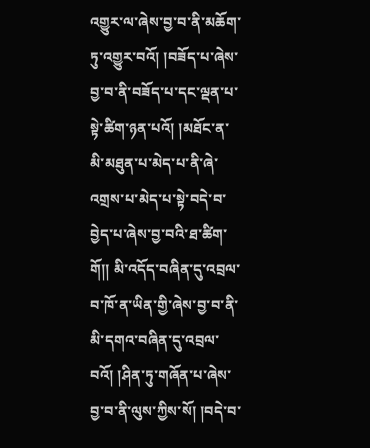འགྱུར་ལ་ཞེས་བྱ་བ་ནི་མཆོག་ཏུ་འགྱུར་བའོ། །བཟོད་པ་ཞེས་བྱ་བ་ནི་བཟོད་པ་དང་ལྡན་པ་སྟེ་ཚིག་ཉན་པའོ། །མཐོང་ན་མི་མཐུན་པ་མེད་པ་ནི་ཞེ་འགྲས་པ་མེད་པ་སྟེ་བདེ་བ་བྱེད་པ་ཞེས་བྱ་བའི་ཐ་ཚིག་གོ།། མི་འདོད་བཞིན་དུ་འབྲལ་བ་ཁོ་ན་ཡིན་གྱི་ཞེས་བྱ་བ་ནི་མི་དགའ་བཞིན་དུ་འབྲལ་བའོ། །ཤིན་ཏུ་གཞོན་པ་ཞེས་བྱ་བ་ནི་ལུས་ཀྱིས་སོ། །བདེ་བ་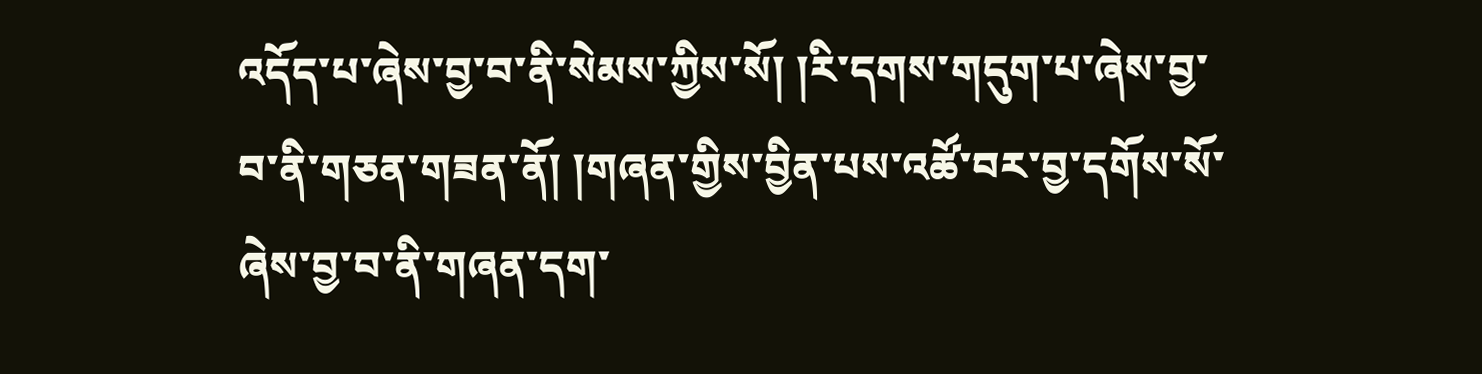འདོད་པ་ཞེས་བྱ་བ་ནི་སེམས་ཀྱིས་སོ། །རི་དགས་གདུག་པ་ཞེས་བྱ་བ་ནི་གཅན་གཟན་ནོ། །གཞན་གྱིས་བྱིན་པས་འཚོ་བར་བྱ་དགོས་སོ་ཞེས་བྱ་བ་ནི་གཞན་དག་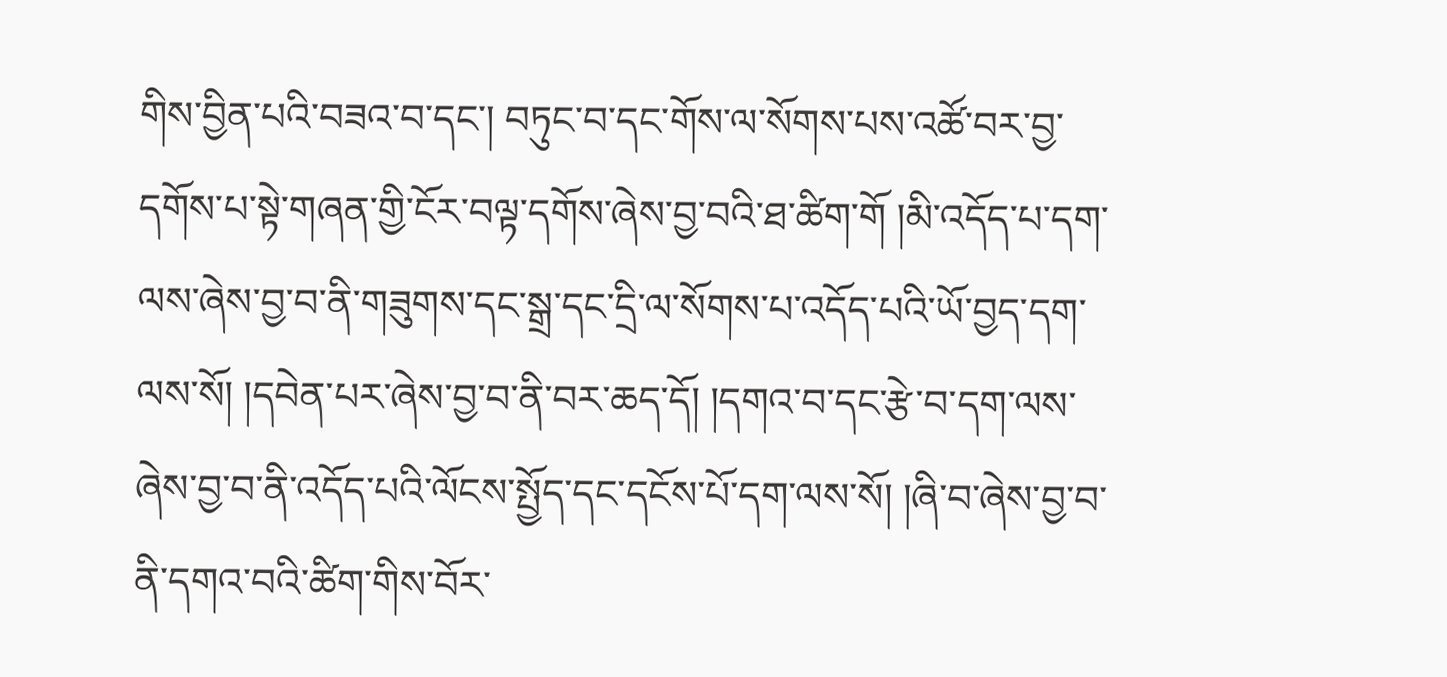གིས་བྱིན་པའི་བཟའ་བ་དང་། བཏུང་བ་དང་གོས་ལ་སོགས་པས་འཚོ་བར་བྱ་དགོས་པ་སྟེ་གཞན་གྱི་ངོར་བལྟ་དགོས་ཞེས་བྱ་བའི་ཐ་ཚིག་གོ །མི་འདོད་པ་དག་ལས་ཞེས་བྱ་བ་ནི་གཟུགས་དང་སྒྲ་དང་དྲི་ལ་སོགས་པ་འདོད་པའི་ཡོ་བྱད་དག་ལས་སོ། །དབེན་པར་ཞེས་བྱ་བ་ནི་བར་ཆད་དོ། །དགའ་བ་དང་རྩེ་བ་དག་ལས་ཞེས་བྱ་བ་ནི་འདོད་པའི་ལོངས་སྤྱོད་དང་དངོས་པོ་དག་ལས་སོ། །ཞི་བ་ཞེས་བྱ་བ་ནི་དགའ་བའི་ཚིག་གིས་བོར་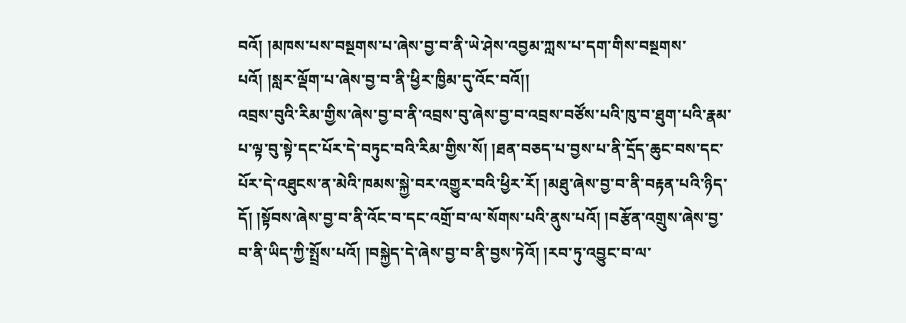བའོ། །མཁས་པས་བསྔགས་པ་ཞེས་བྱ་བ་ནི་ཡེ་ཤེས་འབྱམ་ཀླས་པ་དག་གིས་བསྔགས་པའོ། །སླར་ལྡོག་པ་ཞེས་བྱ་བ་ནི་ཕྱིར་ཁྱིམ་དུ་འོང་བའོ།།
འབྲས་བུའི་རིམ་གྱིས་ཞེས་བྱ་བ་ནི་འབྲས་བུ་ཞེས་བྱ་བ་འབྲས་བཙོས་པའི་ཁུ་བ་ཐུག་པའི་རྣམ་པ་ལྟ་བུ་སྟེ་དང་པོར་དེ་བཏུང་བའི་རིམ་གྱིས་སོ། །ཐན་བཅད་པ་བྱས་པ་ནི་དྲོད་ཆུང་བས་དང་པོར་དེ་འཐུངས་ན་མེའི་ཁམས་སྐྱེ་བར་འགྱུར་བའི་ཕྱིར་རོ། །མཐུ་ཞེས་བྱ་བ་ནི་བརྟན་པའི་ཉིད་དོ། །སྟོབས་ཞེས་བྱ་བ་ནི་འོང་བ་དང་འགྲོ་བ་ལ་སོགས་པའི་ནུས་པའོ། །བརྩོན་འགྲུས་ཞེས་བྱ་བ་ནི་ཡིད་ཀྱི་སྤྲོས་པའོ། །བསྐྱེད་དེ་ཞེས་བྱ་བ་ནི་བྱས་ཏེའོ། །རབ་ཏུ་འབྱུང་བ་ལ་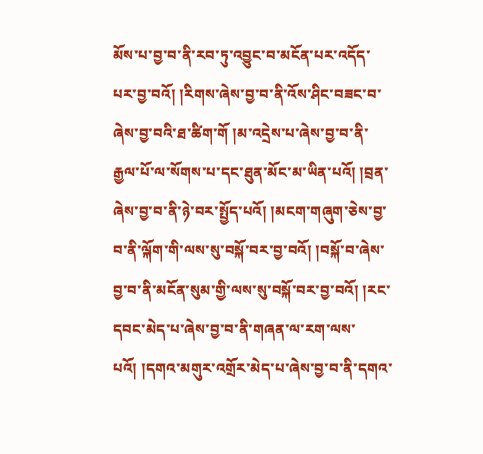མོས་པ་བྱ་བ་ནི་རབ་ཏུ་འབྱུང་བ་མངོན་པར་འདོད་པར་བྱ་བའོ། །རིགས་ཞེས་བྱ་བ་ནི་འོས་ཤིང་བཟང་བ་ཞེས་བྱ་བའི་ཐ་ཚིག་གོ །མ་འདྲེས་པ་ཞེས་བྱ་བ་ནི་རྒྱལ་པོ་ལ་སོགས་པ་དང་ཐུན་མོང་མ་ཡིན་པའོ། །བྲན་ཞེས་བྱ་བ་ནི་ཉེ་བར་སྤྱོད་པའོ། །མངག་གཞུག་ཅེས་བྱ་བ་ནི་ལྐོག་གི་ལས་སུ་བསྐོ་བར་བྱ་བའོ། །བསྐོ་བ་ཞེས་བྱ་བ་ནི་མངོན་སུམ་གྱི་ལས་སུ་བསྐོ་བར་བྱ་བའོ། །རང་དབང་མེད་པ་ཞེས་བྱ་བ་ནི་གཞན་ལ་རག་ལས་པའོ། །དགའ་མགུར་འགྲོར་མེད་པ་ཞེས་བྱ་བ་ནི་དགའ་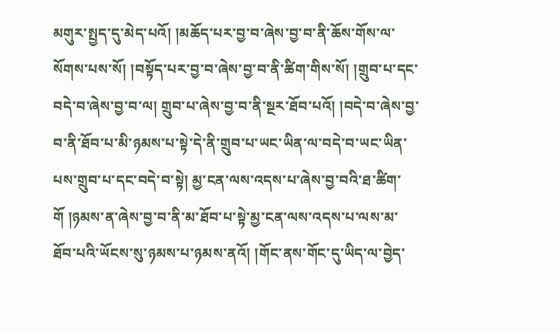མགུར་སྤྱད་དུ་མེད་པའོ། །མཆོད་པར་བྱ་བ་ཞེས་བྱ་བ་ནི་ཆོས་གོས་ལ་སོགས་པས་སོ། །བསྟོད་པར་བྱ་བ་ཞེས་བྱ་བ་ནི་ཚིག་གིས་སོ། །གྲུབ་པ་དང་བདེ་བ་ཞེས་བྱ་བ་ལ། གྲུབ་པ་ཞེས་བྱ་བ་ནི་སྔར་ཐོབ་པའོ། །བདེ་བ་ཞེས་བྱ་བ་ནི་ཐོབ་པ་མི་ཉམས་པ་སྟེ་དེ་ནི་གྲུབ་པ་ཡང་ཡིན་ལ་བདེ་བ་ཡང་ཡིན་པས་གྲུབ་པ་དང་བདེ་བ་སྟེ། མྱ་ངན་ལས་འདས་པ་ཞེས་བྱ་བའི་ཐ་ཚིག་གོ །ཉམས་ན་ཞེས་བྱ་བ་ནི་མ་ཐོབ་པ་སྟེ་མྱ་ངན་ལས་འདས་པ་ལས་མ་ཐོབ་པའི་ཡོངས་སུ་ཉམས་པ་ཉམས་ནའོ། །གོང་ནས་གོང་དུ་ཡིད་ལ་བྱེད་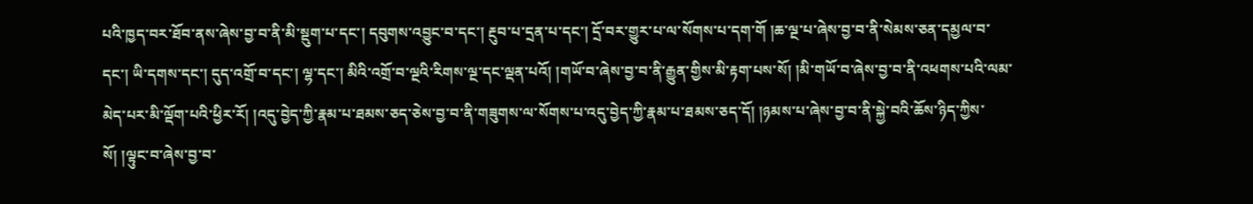པའི་ཁྱད་བར་ཐོབ་ནས་ཞེས་བྱ་བ་ནི་མི་སྡུག་པ་དང་། དབུགས་འབྱུང་བ་དང་། རྔུབ་པ་དྲན་པ་དང་། དྲོ་བར་གྱུར་པ་ལ་སོགས་པ་དག་གོ །ཆ་ལྔ་པ་ཞེས་བྱ་བ་ནི་སེམས་ཅན་དམྱལ་བ་དང་། ཡི་དགས་དང་། དུད་འགྲོ་བ་དང་། ལྷ་དང་། མིའི་འགྲོ་བ་ལྔའི་རིགས་ལྔ་དང་ལྡན་པའོ། །གཡོ་བ་ཞེས་བྱ་བ་ནི་རྒྱུན་གྱིས་མི་རྟག་པས་སོ། །མི་གཡོ་བ་ཞེས་བྱ་བ་ནི་འཕགས་པའི་ལམ་མེད་པར་མི་ལྡོག་པའི་ཕྱིར་རོ། །འདུ་བྱེད་ཀྱི་རྣམ་པ་ཐམས་ཅད་ཅེས་བྱ་བ་ནི་གཟུགས་ལ་སོགས་པ་འདུ་བྱེད་ཀྱི་རྣམ་པ་ཐམས་ཅད་དོ། །ཉམས་པ་ཞེས་བྱ་བ་ནི་སྐྱེ་བའི་ཆོས་ཉིད་ཀྱིས་སོ། །ལྟུང་བ་ཞེས་བྱ་བ་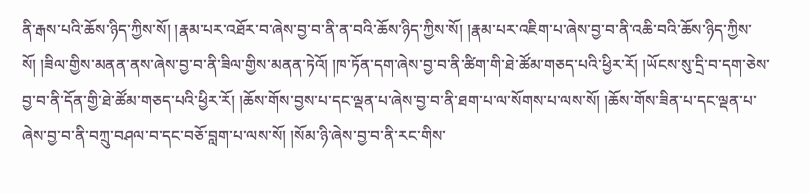ནི་རྒས་པའི་ཆོས་ཉིད་ཀྱིས་སོ། །རྣམ་པར་འཐོར་བ་ཞེས་བྱ་བ་ནི་ན་བའི་ཆོས་ཉིད་ཀྱིས་སོ། །རྣམ་པར་འཇིག་པ་ཞེས་བྱ་བ་ནི་འཆི་བའི་ཆོས་ཉིད་ཀྱིས་སོ། །ཟིལ་གྱིས་མནན་ནས་ཞེས་བྱ་བ་ནི་ཟིལ་གྱིས་མནན་ཏེའོ། །ཁ་ཏོན་དག་ཞེས་བྱ་བ་ནི་ཚིག་གི་ཐེ་ཚོམ་གཅད་པའི་ཕྱིར་རོ། །ཡོངས་སུ་དྲི་བ་དག་ཅེས་བྱ་བ་ནི་དོན་གྱི་ཐེ་ཚོམ་གཅད་པའི་ཕྱིར་རོ། །ཆོས་གོས་བྱས་པ་དང་ལྡན་པ་ཞེས་བྱ་བ་ནི་ཐག་པ་ལ་སོགས་པ་ལས་སོ། །ཆོས་གོས་ཟིན་པ་དང་ལྡན་པ་ཞེས་བྱ་བ་ནི་བཀྲུ་བཤལ་བ་དང་བཅོ་བླག་པ་ལས་སོ། །སོམ་ཉི་ཞེས་བྱ་བ་ནི་རང་གིས་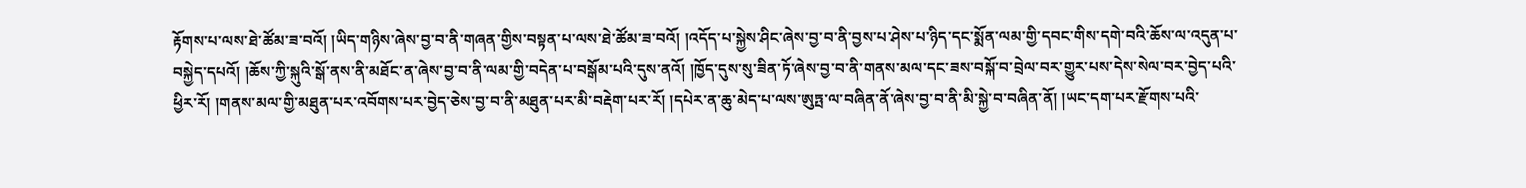རྟོགས་པ་ལས་ཐེ་ཚོམ་ཟ་བའོ། །ཡིད་གཉིས་ཞེས་བྱ་བ་ནི་གཞན་གྱིས་བསྟན་པ་ལས་ཐེ་ཚོམ་ཟ་བའོ། །འདོད་པ་སྐྱེས་ཤིང་ཞེས་བྱ་བ་ནི་བྱས་པ་ཤེས་པ་ཉིད་དང་སྨོན་ལམ་གྱི་དབང་གིས་དགེ་བའི་ཆོས་ལ་འདུན་པ་བསྐྱེད་དཔའོ། །ཆོས་ཀྱི་སྐུའི་སྒོ་ནས་ནི་མཐོང་ན་ཞེས་བྱ་བ་ནི་ལམ་གྱི་བདེན་པ་བསྒོམ་པའི་དུས་ནའོ། །ཁྱོད་དུས་སུ་ཟིན་ཏོ་ཞེས་བྱ་བ་ནི་གནས་མལ་དང་ཟས་བསྐོ་བ་བྲེལ་བར་གྱུར་པས་དེས་སེལ་བར་བྱེད་པའི་ཕྱིར་རོ། །གནས་མལ་གྱི་མཐུན་པར་འབོགས་པར་བྱེད་ཅེས་བྱ་བ་ནི་མཐུན་པར་མི་བརྡེག་པར་རོ། །དཔེར་ན་ཆུ་མེད་པ་ལས་ཨུཏྤ་ལ་བཞིན་ནོ་ཞེས་བྱ་བ་ནི་མི་སྐྱེ་བ་བཞིན་ནོ། །ཡང་དག་པར་རྫོགས་པའི་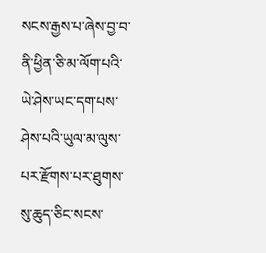སངས་རྒྱས་པ་ཞེས་བྱ་བ་ནི་ཕྱིན་ཅི་མ་ལོག་པའི་ཡེ་ཤེས་ཡང་དག་པས་ཤེས་པའི་ཡུལ་མ་ལུས་པར་རྫོགས་པར་ཐུགས་སུ་ཆུད་ཅིང་སངས་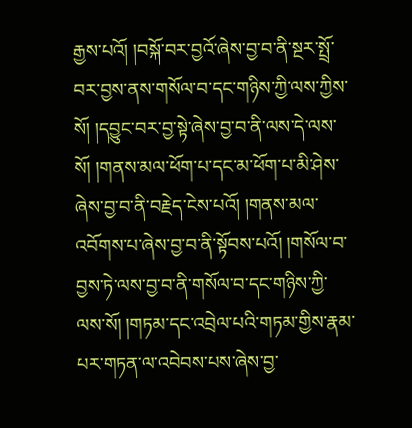རྒྱས་པའོ། །བསྐོ་བར་བྱའོ་ཞེས་བྱ་བ་ནི་སྔར་སྤྲོ་བར་བྱས་ནས་གསོལ་བ་དང་གཉིས་ཀྱི་ལས་ཀྱིས་སོ། །དབྱུང་བར་བྱ་སྟེ་ཞེས་བྱ་བ་ནི་ལས་དེ་ལས་སོ། །གནས་མལ་ཕོག་པ་དང་མ་ཕོག་པ་མི་ཤེས་ཞེས་བྱ་བ་ནི་བརྗེད་ངེས་པའོ། །གནས་མལ་འབོགས་པ་ཞེས་བྱ་བ་ནི་སྟོབས་པའོ། །གསོལ་བ་བྱས་ཏེ་ལས་བྱ་བ་ནི་གསོལ་བ་དང་གཉིས་ཀྱི་ལས་སོ། །གཏམ་དང་འབྲེལ་པའི་གཏམ་གྱིས་རྣམ་པར་གཏན་ལ་འབེབས་པས་ཞེས་བྱ་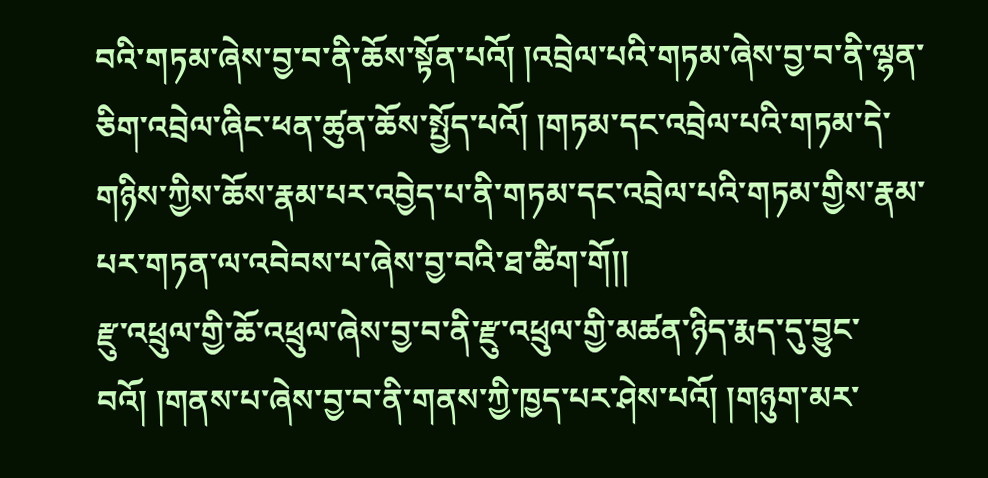བའི་གཏམ་ཞེས་བྱ་བ་ནི་ཆོས་སྟོན་པའོ། །འབྲེལ་པའི་གཏམ་ཞེས་བྱ་བ་ནི་ལྷན་ཅིག་འབྲེལ་ཞིང་ཕན་ཚུན་ཆོས་སྤྱོད་པའོ། །གཏམ་དང་འབྲེལ་པའི་གཏམ་དེ་གཉིས་ཀྱིས་ཆོས་རྣམ་པར་འབྱེད་པ་ནི་གཏམ་དང་འབྲེལ་པའི་གཏམ་གྱིས་རྣམ་པར་གཏན་ལ་འབེབས་པ་ཞེས་བྱ་བའི་ཐ་ཚིག་གོ།།
རྫུ་འཕྲུལ་གྱི་ཆོ་འཕྲུལ་ཞེས་བྱ་བ་ནི་རྫུ་འཕྲུལ་གྱི་མཚན་ཉིད་རྨད་དུ་བྱུང་བའོ། །གནས་པ་ཞེས་བྱ་བ་ནི་གནས་ཀྱི་ཁྱད་པར་ཤེས་པའོ། །གཉུག་མར་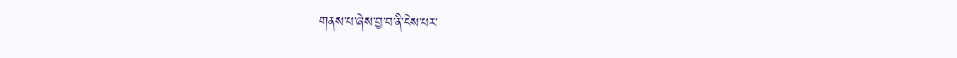གནས་པ་ཞེས་བྱ་བ་ནི་ངེས་པར་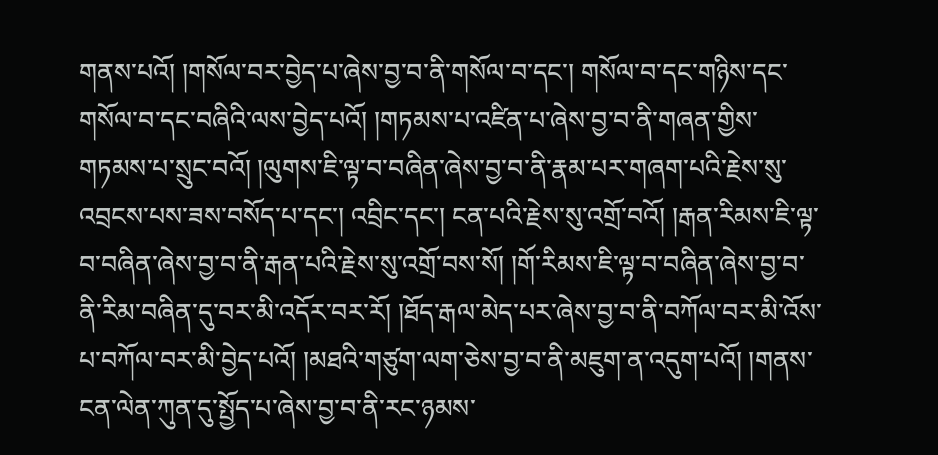གནས་པའོ། །གསོལ་བར་བྱེད་པ་ཞེས་བྱ་བ་ནི་གསོལ་བ་དང་། གསོལ་བ་དང་གཉིས་དང་གསོལ་བ་དང་བཞིའི་ལས་བྱེད་པའོ། །གཏམས་པ་འཛིན་པ་ཞེས་བྱ་བ་ནི་གཞན་གྱིས་གཏམས་པ་སྲུང་བའོ། །ལུགས་ཇི་ལྟ་བ་བཞིན་ཞེས་བྱ་བ་ནི་རྣམ་པར་གཞག་པའི་རྗེས་སུ་འབྲངས་པས་ཟས་བསོད་པ་དང་། འབྲིང་དང་། ངན་པའི་རྗེས་སུ་འགྲོ་བའོ། །རྒན་རིམས་ཇི་ལྟ་བ་བཞིན་ཞེས་བྱ་བ་ནི་རྒན་པའི་རྗེས་སུ་འགྲོ་བས་སོ། །གོ་རིམས་ཇི་ལྟ་བ་བཞིན་ཞེས་བྱ་བ་ནི་རིམ་བཞིན་དུ་བར་མི་འདོར་བར་རོ། །ཐོད་རྒལ་མེད་པར་ཞེས་བྱ་བ་ནི་བཀོལ་བར་མི་འོས་པ་བཀོལ་བར་མི་བྱེད་པའོ། །མཐའི་གཙུག་ལག་ཅེས་བྱ་བ་ནི་མཇུག་ན་འདུག་པའོ། །གནས་ངན་ལེན་ཀུན་དུ་སྤྱོད་པ་ཞེས་བྱ་བ་ནི་རང་ཉམས་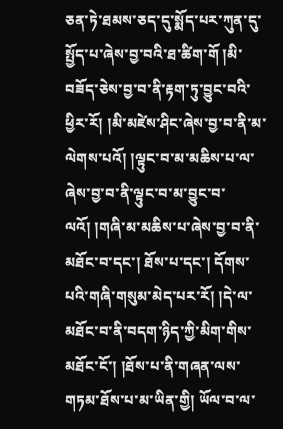ཅན་ཏེ་ཐམས་ཅད་དུ་སྨོད་པར་ཀུན་དུ་སྤྱོད་པ་ཞེས་བྱ་བའི་ཐ་ཚིག་གོ །མི་བཟོད་ཅེས་བྱ་བ་ནི་རྟག་ཏུ་བྱུང་བའི་ཕྱིར་རོ། །མི་མཛེས་ཤིང་ཞེས་བྱ་བ་ནི་མ་ལེགས་པའོ། །ལྟུང་བ་མ་མཆིས་པ་ལ་ཞེས་བྱ་བ་ནི་ལྟུང་བ་མ་བྱུང་བ་ལའོ། །གཞི་མ་མཆིས་པ་ཞེས་བྱ་བ་ནི་མཐོང་བ་དང་། ཐོས་པ་དང་། དོགས་པའི་གཞི་གསུམ་མེད་པར་རོ། །དེ་ལ་མཐོང་བ་ནི་བདག་ཉིད་ཀྱི་མིག་གིས་མཐོང་ངོ་། །ཐོས་པ་ནི་གཞན་ལས་གཏམ་ཐོས་པ་མ་ཡིན་གྱི། ཡོལ་བ་ལ་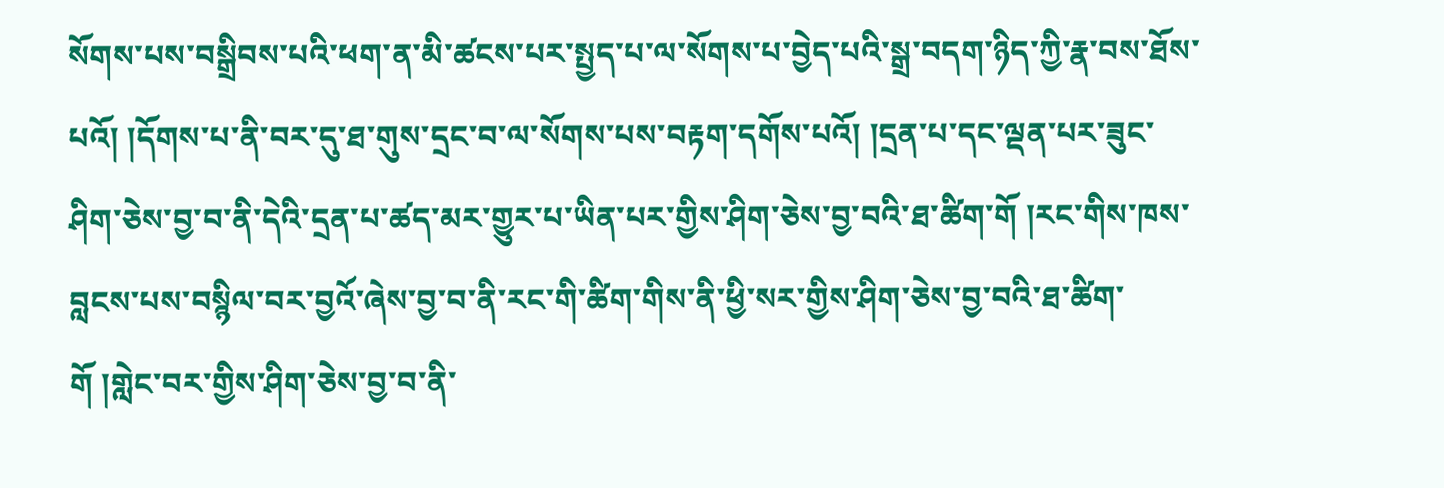སོགས་པས་བསྒྲིབས་པའི་ཕག་ན་མི་ཚངས་པར་སྤྱད་པ་ལ་སོགས་པ་བྱེད་པའི་སྒྲ་བདག་ཉིད་ཀྱི་རྣ་བས་ཐོས་པའོ། །དོགས་པ་ནི་བར་དུ་ཐ་གུས་དྲང་བ་ལ་སོགས་པས་བརྟག་དགོས་པའོ། །དྲན་པ་དང་ལྡན་པར་ཟུང་ཤིག་ཅེས་བྱ་བ་ནི་དེའི་དྲན་པ་ཚད་མར་གྱུར་པ་ཡིན་པར་གྱིས་ཤིག་ཅེས་བྱ་བའི་ཐ་ཚིག་གོ །རང་གིས་ཁས་བླངས་པས་བསྙིལ་བར་བྱའོ་ཞེས་བྱ་བ་ནི་རང་གི་ཚིག་གིས་ནི་ཕྱི་སར་གྱིས་ཤིག་ཅེས་བྱ་བའི་ཐ་ཚིག་གོ །གླེང་བར་གྱིས་ཤིག་ཅེས་བྱ་བ་ནི་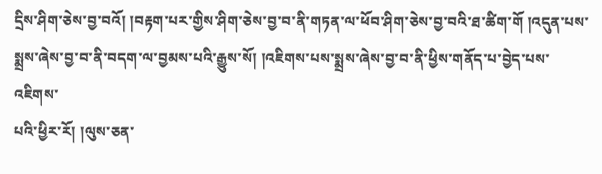དྲིས་ཤིག་ཅེས་བྱ་བའོ། །བརྟག་པར་གྱིས་ཤིག་ཅེས་བྱ་བ་ནི་གཏན་ལ་ཕོབ་ཤིག་ཅེས་བྱ་བའི་ཐ་ཚིག་གོ །འདུན་པས་སྨྲས་ཞེས་བྱ་བ་ནི་བདག་ལ་བྱམས་པའི་རྒྱུས་སོ། །འཇིགས་པས་སྨྲས་ཞེས་བྱ་བ་ནི་ཕྱིས་གནོད་པ་བྱེད་པས་འཇིགས་
པའི་ཕྱིར་རོ། །ལུས་ཅན་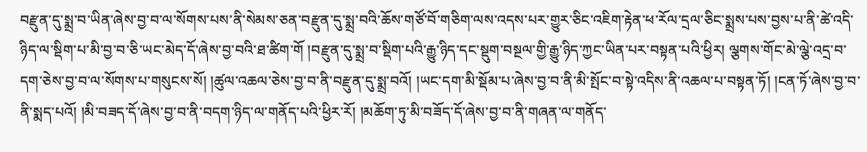བརྫུན་དུ་སྨྲ་བ་ཡིན་ཞེས་བྱ་བ་ལ་སོགས་པས་ནི་སེམས་ཅན་བརྫུན་དུ་སྨྲ་བའི་ཆོས་གཙོ་བོ་གཅིག་ལས་འདས་པར་གྱུར་ཅིང་འཇིག་རྟེན་ཕ་རོལ་དྲལ་ཅིང་སྨྲས་པས་བྱས་པ་ནི་ཚེ་འདི་ཉིད་ལ་སྡིག་པ་མི་བྱ་བ་ཅི་ཡང་མེད་དོ་ཞེས་བྱ་བའི་ཐ་ཚིག་གོ །བརྫུན་དུ་སྨྲ་བ་སྡིག་པའི་རྒྱུ་ཉིད་དང་སྡུག་བསྔལ་གྱི་རྒྱུ་ཉིད་ཀྱང་ཡིན་པར་བསྟན་པའི་ཕྱིར། ལྕགས་གོང་མེ་ལྕེ་འདྲ་བ་དག་ཅེས་བྱ་བ་ལ་སོགས་པ་གསུངས་སོ། །ཚུལ་འཆལ་ཅེས་བྱ་བ་ནི་བརྫུན་དུ་སྨྲ་བའོ། །ཡང་དག་མི་སྡོམ་པ་ཞེས་བྱ་བ་ནི་མི་སྤོང་བ་སྟེ་འདིས་ནི་འཆལ་པ་བསྟན་ཏོ། །ངན་ཏོ་ཞེས་བྱ་བ་ནི་སྨད་པའོ། །མི་བཟད་དོ་ཞེས་བྱ་བ་ནི་བདག་ཉིད་ལ་གནོད་པའི་ཕྱིར་རོ། །མཆོག་ཏུ་མི་བཟོད་དོ་ཞེས་བྱ་བ་ནི་གཞན་ལ་གནོད་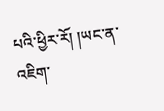པའི་ཕྱིར་རོ། །ཡང་ན་འཇིག་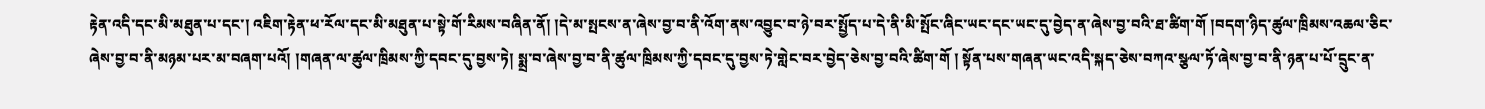རྟེན་འདི་དང་མི་མཐུན་པ་དང་། འཇིག་རྟེན་ཕ་རོལ་དང་མི་མཐུན་པ་སྟེ་གོ་རིམས་བཞིན་ནོ། །དེ་མ་སྤངས་ན་ཞེས་བྱ་བ་ནི་འོག་ནས་འབྱུང་བ་ཉེ་བར་སྤྱོད་པ་དེ་ནི་མི་སྤོང་ཞིང་ཡང་དང་ཡང་དུ་བྱེད་ན་ཞེས་བྱ་བའི་ཐ་ཚིག་གོ །བདག་ཉིད་ཚུལ་ཁྲིམས་འཆལ་ཅིང་ཞེས་བྱ་བ་ནི་མཉམ་པར་མ་བཞག་པའོ། །གཞན་ལ་ཚུལ་ཁྲིམས་ཀྱི་དབང་དུ་བྱས་ཏེ། སྨྲ་བ་ཞེས་བྱ་བ་ནི་ཚུལ་ཁྲིམས་ཀྱི་དབང་དུ་བྱས་ཏེ་གླེང་བར་བྱེད་ཅེས་བྱ་བའི་ཚིག་གོ ། སྟོན་པས་གཞན་ཡང་འདི་སྐད་ཅེས་བཀའ་སྩལ་ཏོ་ཞེས་བྱ་བ་ནི་ཉན་པ་པོ་དྲུང་ན་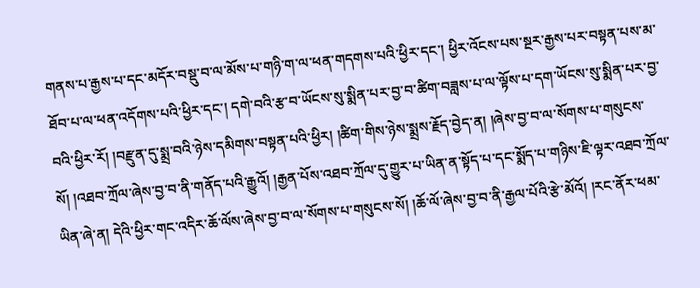གནས་པ་རྒྱས་པ་དང་མདོར་བསྡུ་བ་ལ་མོས་པ་གཉི་ག་ལ་ཕན་གདགས་པའི་ཕྱིར་དང་། ཕྱིར་འོངས་པས་སྔར་རྒྱས་པར་བསྟན་པས་མ་ཐོབ་པ་ལ་ཕན་འདོགས་པའི་ཕྱིར་དང་། དགེ་བའི་རྩ་བ་ཡོངས་སུ་སྨིན་པར་བྱ་བ་ཚིག་བཟླས་པ་ལ་ལྟོས་པ་དག་ཡོངས་སུ་སྨིན་པར་བྱ་བའི་ཕྱིར་རོ། །བརྫུན་དུ་སྨྲ་བའི་ཉེས་དམིགས་བསྟན་པའི་ཕྱིར། །ཚིག་གིས་ཉེས་སྨྲས་རྗོད་བྱེད་ན། །ཞེས་བྱ་བ་ལ་སོགས་པ་གསུངས་སོ། །འཐབ་ཀྲོལ་ཞེས་བྱ་བ་ནི་གནོད་པའི་རྒྱུའོ། །རྒྱན་པོས་འཐབ་ཀྲོལ་དུ་གྱུར་པ་ཡིན་ན་སྟོད་པ་དང་སྨོད་པ་གཉིས་ཇི་ལྟར་འཐབ་ཀྲོལ་ཡིན་ཞེ་ན། དེའི་ཕྱིར་གང་འདིར་ཆོ་ལོས་ཞེས་བྱ་བ་ལ་སོགས་པ་གསུངས་སོ། །ཆོ་ལོ་ཞེས་བྱ་བ་ནི་རྒྱལ་པོའི་རྩེ་མོའོ། །རང་ནོར་ཕམ་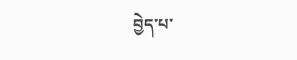བྱེད་པ་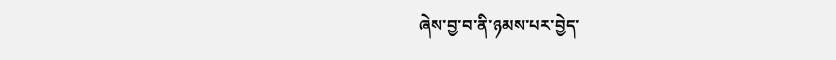ཞེས་བྱ་བ་ནི་ཉམས་པར་བྱེད་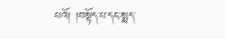པའོ། །བསྟོད་པ་དང་སྨད་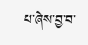པ་ཞེས་བྱ་བ་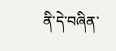ནི་དེ་བཞིན་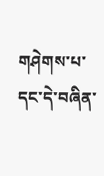གཤེགས་པ་དང་དེ་བཞིན་